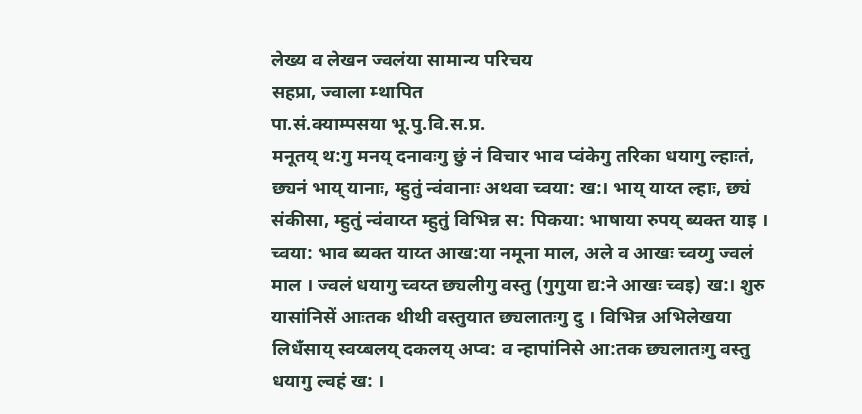लेख्य व लेखन ज्वलंया सामान्य परिचय
सहप्रा, ज्वाला म्थापित
पा.सं.क्याम्पसया भू.पु.वि.स.प्र.
मनूतय् थ:गु मनय् दनावःगु छुं नं विचार भाव प्वंकेगु तरिका धयागु ल्हाःतं, छ्यनं भाय् यानाः, म्हुतुं न्वंवानाः अथवा च्वया: ख:। भाय् याय्त ल्हाः, छ्यं संकीसा, म्हुतुं न्वंवाय्त म्हुतुं विभिन्न स: पिकया: भाषाया रुपय् ब्यक्त याइ । च्वया: भाव ब्यक्त याय्त आख:या नमूना माल, अले व आखः च्वय्गु ज्वलं माल । ज्वलं धयागु च्वय्त छ्यलीगु वस्तु (गुगुया द्य:ने आखः च्वइ) ख:। शुरु यासांनिसें आःतक थीथी वस्तुयात छ्यलातःगु दु । विभिन्न अभिलेखया लिधँसाय् स्वय्बलय् दकलय् अप्व: व न्हापांनिसे आ:तक छ्यलातःगु वस्तु धयागु ल्वहं ख: ।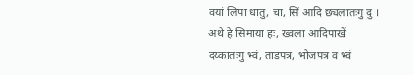वयां लिपा धातु, चा, सिं आदि छ्यलातःगु दु ।
अथे हे सिमाया हः, ख्वला आदिपाखें दय्कातःगु भ्वं, ताडपत्र, भोजपत्र व भ्वं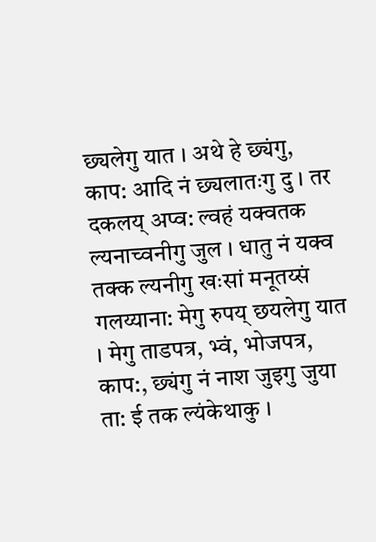छ्यलेगु यात । अथे हे छ्यंगु, काप: आदि नं छ्यलातःगु दु । तर दकलय् अप्व: ल्वहं यक्वतक ल्यनाच्वनीगु जुल । धातु नं यक्व तक्क ल्यनीगु खःसां मनूतय्सं गलय्याना: मेगु रुपय् छयलेगु यात । मेगु ताडपत्र, भ्वं, भोजपत्र, काप:, छ्यंगु नं नाश जुइगु जुया ता: ई तक ल्यंकेथाकु ।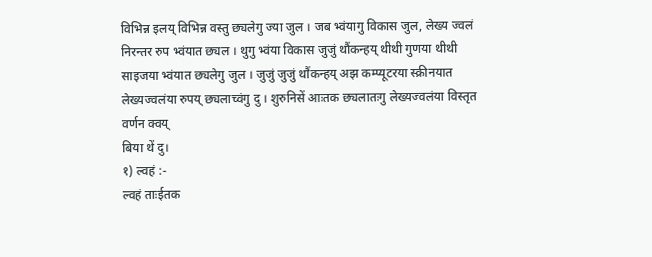विभिन्न इलय् विभिन्न वस्तु छ्यलेगु ज्या जुल । जब भ्वंयागु विकास जुल, लेख्य ज्वलं निरन्तर रुप भ्वंयात छ्यल । थुगु भ्वंया विकास जुजुं थौंकन्हय् थीथी गुणया थीथी साइजया भ्वंयात छ्यलेगु जुल । जुजुं जुजुं थौंकन्हय् अझ कम्प्यूटरया स्क्रीनयात लेख्यज्वलंया रुपय् छ्यलाच्वंगु दु । शुरुनिसें आःतक छ्यलातःगु लेख्यज्वलंया विस्तृत वर्णन क्वय्
बिया थें दु।
१) ल्वहं :-
ल्वहं ताःईतक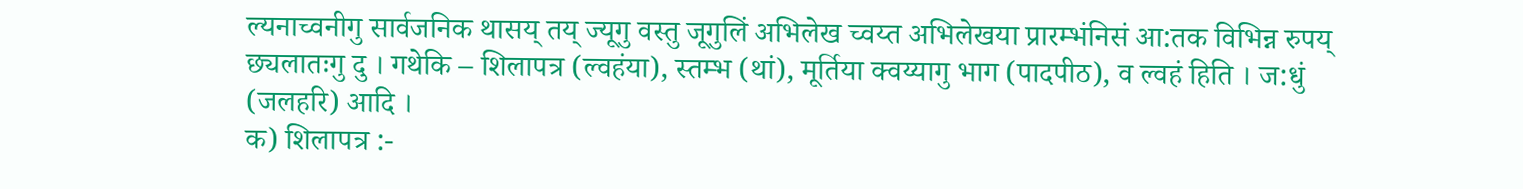ल्यनाच्वनीगु सार्वजनिक थासय् तय् ज्यूगु वस्तु जूगुलिं अभिलेख च्वय्त अभिलेखया प्रारम्भंनिसं आ:तक विभिन्न रुपय् छ्यलातःगु दु । गथेकि – शिलापत्र (ल्वहंया), स्तम्भ (थां), मूर्तिया क्वय्यागु भाग (पादपीठ), व ल्वहं हिति । ज:धुं (जलहरि) आदि ।
क) शिलापत्र :-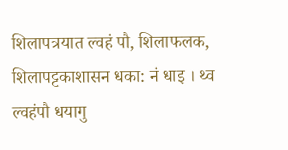शिलापत्रयात ल्वहं पौ, शिलाफलक, शिलापट्टकाशासन धका: नं धाइ । थ्व ल्वहंपौ धयागु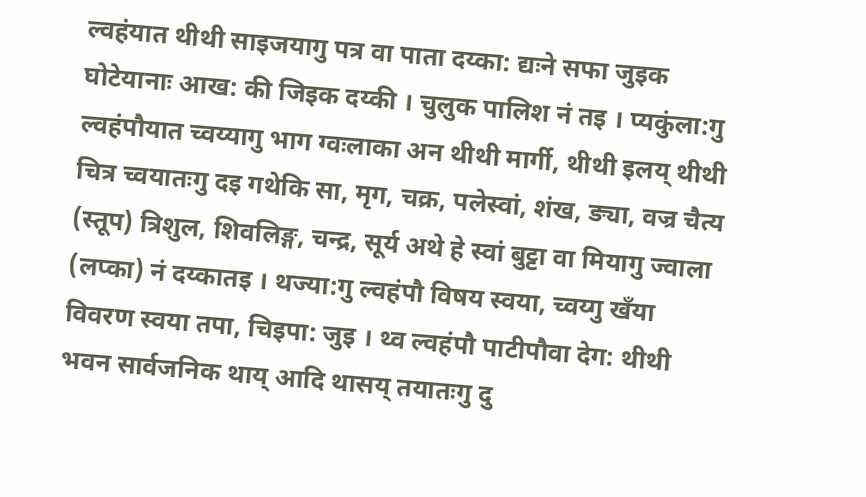ल्वहंयात थीथी साइजयागु पत्र वा पाता दय्का: द्यःने सफा जुइक घोटेयानाः आख: की जिइक दय्की । चुलुक पालिश नं तइ । प्यकुंला:गु ल्वहंपौयात च्वय्यागु भाग ग्वःलाका अन थीथी मार्गी, थीथी इलय् थीथी चित्र च्वयातःगु दइ गथेकि सा, मृग, चक्र, पलेस्वां, शंख, ङ्या, वज्र चैत्य (स्तूप) त्रिशुल, शिवलिङ्ग, चन्द्र, सूर्य अथे हे स्वां बुट्टा वा मियागु ज्वाला (लप्का) नं दय्कातइ । थज्या:गु ल्वहंपौ विषय स्वया, च्वय्गु खँया विवरण स्वया तपा, चिइपा: जुइ । थ्व ल्वहंपौ पाटीपौवा देग: थीथी भवन सार्वजनिक थाय् आदि थासय् तयातःगु दु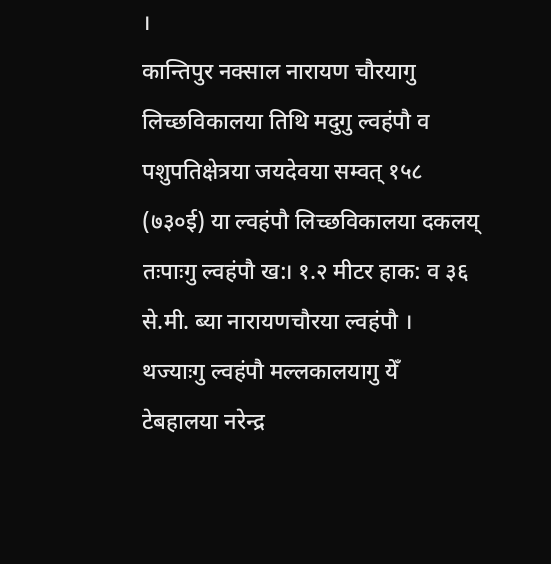।
कान्तिपुर नक्साल नारायण चौरयागु लिच्छविकालया तिथि मदुगु ल्वहंपौ व पशुपतिक्षेत्रया जयदेवया सम्वत् १५८ (७३०ई) या ल्वहंपौ लिच्छविकालया दकलय् तःपाःगु ल्वहंपौ ख:। १.२ मीटर हाक: व ३६ से.मी. ब्या नारायणचौरया ल्वहंपौ । थज्याःगु ल्वहंपौ मल्लकालयागु येँ टेबहालया नरेन्द्र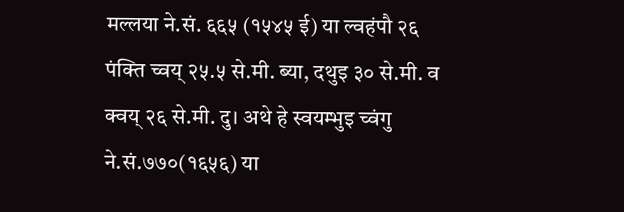मल्लया ने.सं. ६६५ (१५४५ ई) या ल्वहंपौ २६ पंक्ति च्वय् २५.५ से.मी. ब्या, दथुइ ३० से.मी. व क्वय् २६ से.मी. दु। अथे हे स्वयम्भुइ च्वंगु ने.सं.७७०(१६५६) या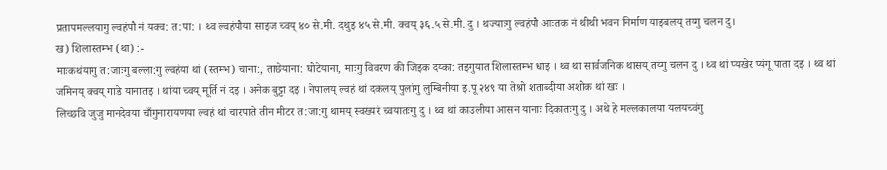प्रतापमल्लयागु ल्वहंपौ नं यक्व: त:पा: । थ्व ल्वहंपौया साइज च्वय् ४० से.मी. दथुइ ४५ से.मी. क्वय् ३६.५ से.मी. दु । थज्याःगु ल्वहंपौ आःतक नं थीथी भवन निर्माण याइबलय् तय्गु चलन दु।
ख) शिलास्तम्भ (था) :-
माःकथंयागु त:जाःगु बल्ला:गु ल्वहंया थां (स्तम्भ) चाना:, ताछेयाना: घोटेयाना, माःगु विवरण की जिइक दय्का: तइगुयात शिलास्तम्भ धाइ । थ्व था सार्वजनिक थासय् तय्गु चलन दु । थ्व थां प्यखेर प्यंगू पाता दइ । थ्व थां जमिनय् क्वय् गाडे यानातइ । थांया च्वय् मूर्ति नं दइ । अनेक बुट्टा दइ । नेपालय् ल्वहं थां दकलय् पुलांगु लुम्बिनीया इ.पू २४९ या तेश्रो शताब्दीया अशोक थां खः ।
लिच्छवि जुजु मानदेवया चाँगुनारायणया ल्वहं थां चारपाते तीन मीटर त:जा:गु थामय् स्वख्यरं च्वयातःगु दु । थ्व थां काउलीया आसन यानाः दिकातःगु दु । अथे हे मल्लकालया यलयच्वंगु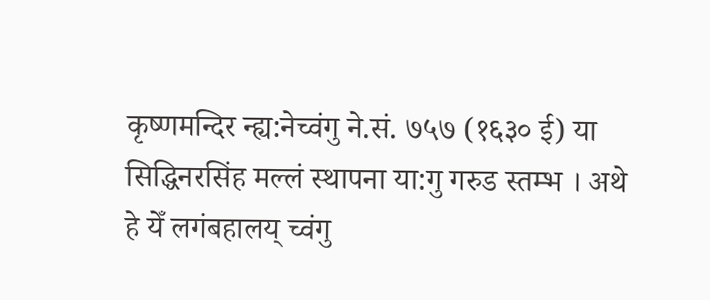कृष्णमन्दिर न्ह्य:नेच्वंगु ने.सं. ७५७ (१६३० ई) या सिद्धिनरसिंह मल्लं स्थापना या:गु गरुड स्तम्भ । अथे हे येँ लगंबहालय् च्वंगु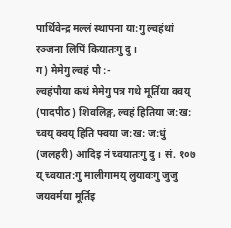पार्थिवेन्द्र मल्लं स्थापना या:गु ल्वहंथां रञ्जना लिपिं कियातःगु दु ।
ग) मेमेगु ल्वहं पौ :-
ल्वहंपौया कथं मेमेगु पत्र गथे मूर्तिया क्वय् (पादपीठ) शिवलिङ्ग, ल्वहं हितिया ज:ख: च्वय् क्वय् हिति फ्वया ज:ख: ज:धुं (जलहरी) आदिइ नं च्वयातःगु दु । सं. १०७ य् च्वयात:गु मालीगामय् लुयावःगु जुजु जयवर्मया मूर्तिइ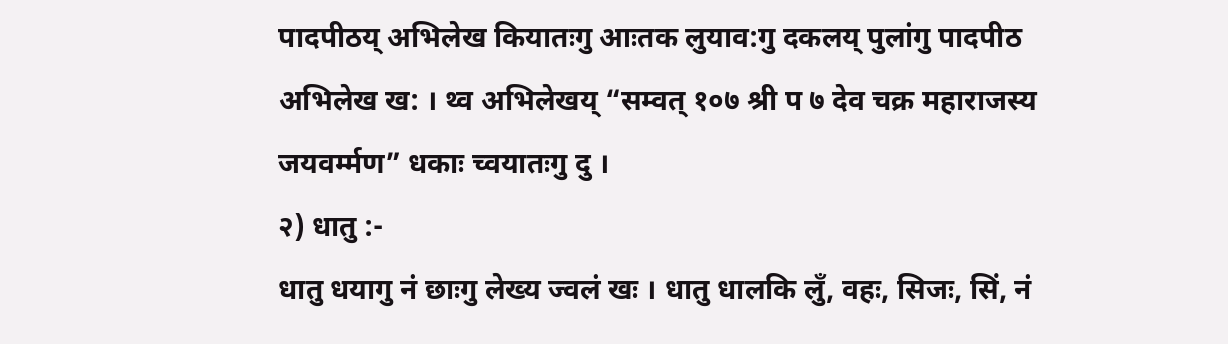पादपीठय् अभिलेख कियातःगु आःतक लुयाव:गु दकलय् पुलांगु पादपीठ अभिलेख ख: । थ्व अभिलेखय् “सम्वत् १०७ श्री प ७ देव चक्र महाराजस्य जयवर्म्मण” धकाः च्वयातःगु दु ।
२) धातु :-
धातु धयागु नं छाःगु लेख्य ज्वलं खः । धातु धालकि लुँ, वहः, सिजः, सिं, नं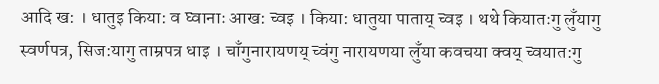आदि ख: । धातुइ किया: व घ्वानाः आख: च्वइ । किया: धातुया पाताय् च्वइ । थथे कियातःगु लुँयागु स्वर्णपत्र, सिज:यागु ताम्रपत्र धाइ । चाँगुनारायणय् च्वंगु नारायणया लुँया कवचया क्वय् च्वयात:गु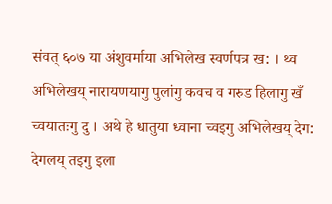संवत् ६०७ या अंशुवर्माया अभिलेख स्वर्णपत्र ख: । थ्व अभिलेखय् नारायणयागु पुलांगु कवच व गरुड हिलागु खँ च्वयातःगु दु । अथे हे धातुया ध्वाना च्वइगु अभिलेखय् देग: देगलय् तइगु इला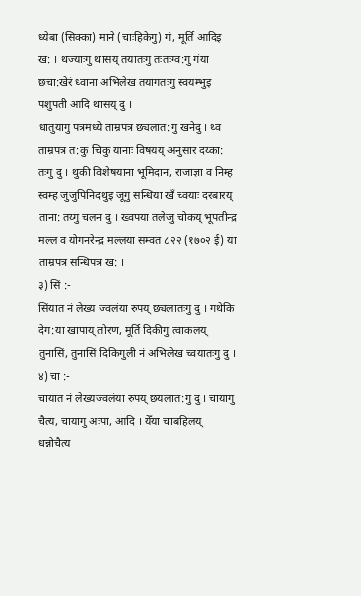ध्येबा (सिक्का) माने (चाःहिकेगु) गं, मूर्ति आदिइ ख: । थज्याःगु थासय् तयातःगु तःतःग्व:गु गंया छचा:खेरं ध्वाना अभिलेख तयागतःगु स्वयम्भुइ पशुपती आदि थासय् दु ।
धातुयागु पत्रमध्ये ताम्रपत्र छ्यलात:गु खनेदु । थ्व ताम्रपत्र त:कु चिकु यानाः विषयय् अनुसार दय्का: तःगु दु । थुकी विशेषयाना भूमिदान, राजाज्ञा व निम्ह स्वम्ह जुजुपिनिदथुइ जूगु सन्धिया खँ च्वयाः दरबारय् ताना: तय्गु चलन दु । ख्वपया तलेजु चोकय् भूपतीन्द्र मल्ल व योगनरेन्द्र मल्लया सम्वत ८२२ (१७०२ ई) या ताम्रपत्र सन्धिपत्र ख: ।
३) सिं :-
सिंयात नं लेख्य ज्वलंया रुपय् छ्यलातःगु दु । गथेकि देग:या खापाय् तोरण, मूर्ति दिकीगु त्वाकलय् तुनासिं, तुनासिं दिकिगुली नं अभिलेख च्वयातःगु दु ।
४) चा :-
चायात नं लेख्यज्वलंया रुपय् छयलात:गु दु । चायागु चैत्य, चायागु अःपा, आदि । येँया चाबहिलय् धन्नोचैत्य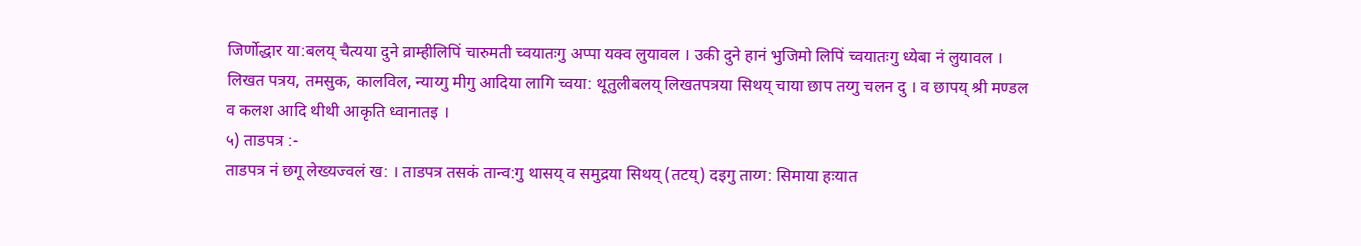जिर्णोद्धार या:बलय् चैत्यया दुने व्राम्हीलिपिं चारुमती च्वयातःगु अप्पा यक्व लुयावल । उकी दुने हानं भुजिमो लिपिं च्वयातःगु ध्येबा नं लुयावल ।
लिखत पत्रय, तमसुक, कालविल, न्याय्गु मीगु आदिया लागि च्वया: थूतुलीबलय् लिखतपत्रया सिथय् चाया छाप तय्गु चलन दु । व छापय् श्री मण्डल व कलश आदि थीथी आकृति ध्वानातइ ।
५) ताडपत्र :-
ताडपत्र नं छगू लेख्यज्वलं ख: । ताडपत्र तसकं तान्व:गु थासय् व समुद्रया सिथय् (तटय्) दइगु ताय्ग: सिमाया हःयात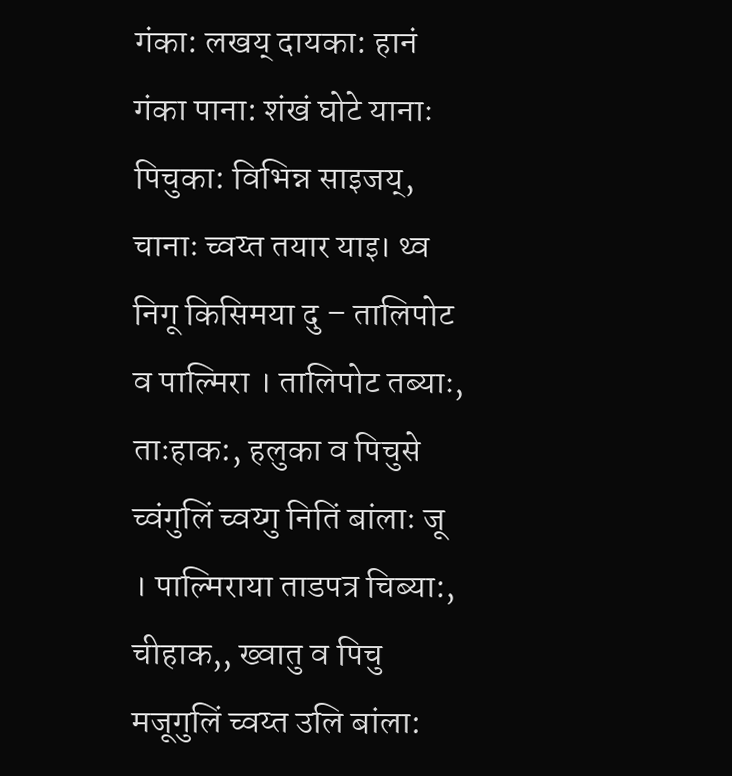गंका: लखय् दायका: हानं गंका पाना: शंखं घोटे यानाः पिचुका: विभिन्न साइजय्, चानाः च्वय्त तयार याइ। थ्व निगू किसिमया दु – तालिपोट व पाल्मिरा । तालिपोट तब्याः, ताःहाक:, हलुका व पिचुसे च्वंगुलिं च्वय्गु नितिं बांलाः जू । पाल्मिराया ताडपत्र चिब्या:, चीहाक,, ख्वातु व पिचु मजूगुलिं च्वय्त उलि बांला: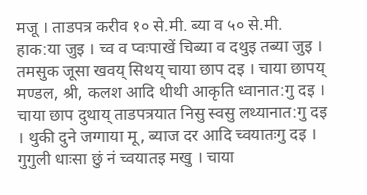मजू । ताडपत्र करीव १० से.मी. ब्या व ५० से.मी. हाक:या जुइ । च्व व प्वःपाखें चिब्या व दथुइ तब्या जुइ । तमसुक जूसा खवय् सिथय् चाया छाप दइ । चाया छापय् मण्डल, श्री, कलश आदि थीथी आकृति ध्वानात:गु दइ । चाया छाप दुथाय् ताडपत्रयात निसु स्वसु लथ्यानात:गु दइ । थुकी दुने जग्गाया मू, ब्याज दर आदि च्वयातःगु दइ । गुगुली धाःसा छुं नं च्वयातइ मखु । चाया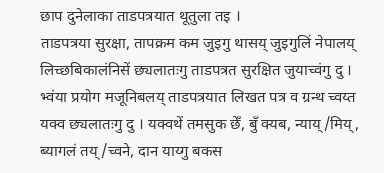छाप दुनेलाका ताडपत्रयात थूतुला तइ ।
ताडपत्रया सुरक्षा, तापक्रम कम जुइगु थासय् जुइगुलिं नेपालय् लिच्छबिकालंनिसें छ्यलातःगु ताडपत्रत सुरक्षित जुयाच्वंगु दु । भ्वंया प्रयोग मजूनिबलय् ताडपत्रयात लिखत पत्र व ग्रन्थ च्वय्त यक्व छ्यलातःगु दु । यक्वथें तमसुक छेँ, बुँ क्यब, न्याय्/मिय्, ब्यागलं तय्/च्वने, दान याय्गु बकस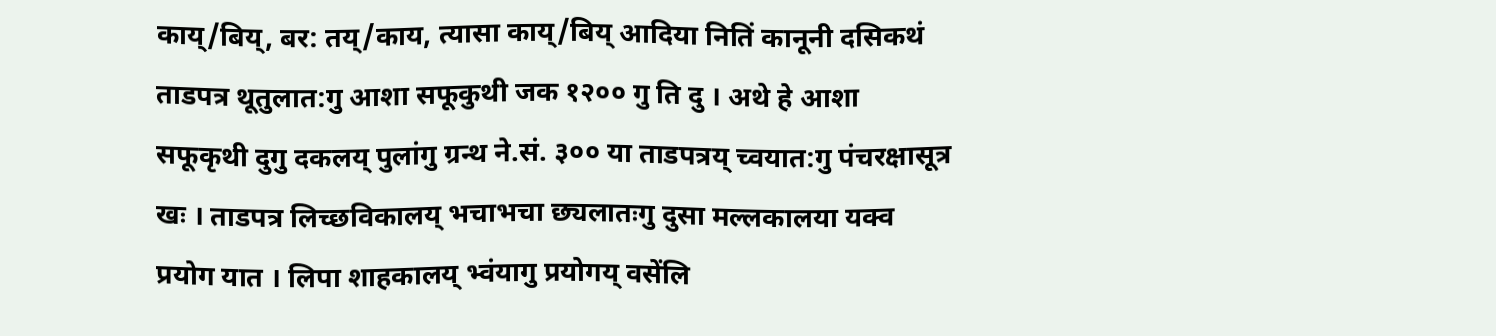काय्/बिय्, बर: तय्/काय, त्यासा काय्/बिय् आदिया नितिं कानूनी दसिकथं ताडपत्र थूतुलात:गु आशा सफूकुथी जक १२०० गु ति दु । अथे हे आशा सफूकृथी दुगु दकलय् पुलांगु ग्रन्थ ने.सं. ३०० या ताडपत्रय् च्वयात:गु पंचरक्षासूत्र खः । ताडपत्र लिच्छविकालय् भचाभचा छ्यलातःगु दुसा मल्लकालया यक्व प्रयोग यात । लिपा शाहकालय् भ्वंयागु प्रयोगय् वसेंलि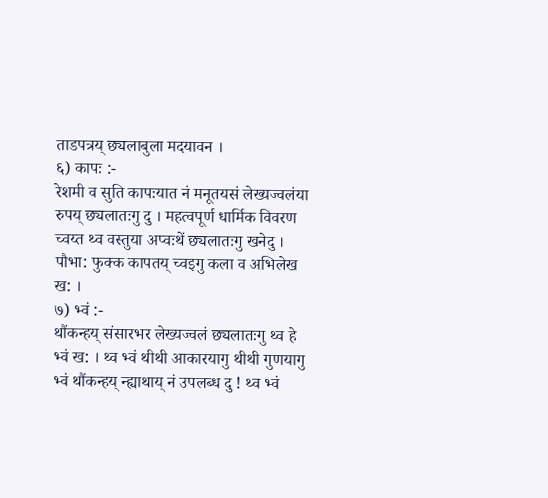ताडपत्रय् छ्यलाबुला मदयावन ।
६) कापः :-
रेशमी व सुति कापःयात नं मनूतयसं लेख्यज्वलंया रुपय् छ्यलातःगु दु । महत्वपूर्ण धार्मिक विवरण च्वय्त थ्व वस्तुया अप्वःथें छ्यलातःगु खनेदु । पौभा: फुक्क कापतय् च्वइगु कला व अभिलेख ख: ।
७) भ्वं :-
थौंकन्हय् संसारभर लेख्यज्वलं छ्यलातःगु थ्व हे भ्वं ख: । थ्व भ्वं थीथी आकारयागु थीथी गुणयागु भ्वं थौंकन्हय् न्ह्याथाय् नं उपलब्ध दु ! थ्व भ्वं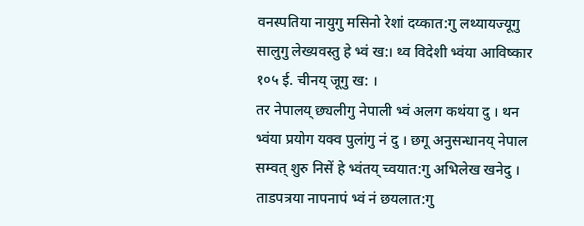वनस्पतिया नायुगु मसिनो रेशां दय्कात:गु लथ्यायज्यूगु सालुगु लेख्यवस्तु हे भ्वं ख:। थ्व विदेशी भ्वंया आविष्कार १०५ ई. चीनय् जूगु ख: ।
तर नेपालय् छ्यलीगु नेपाली भ्वं अलग कथंया दु । थन भ्वंया प्रयोग यक्व पुलांगु नं दु । छगू अनुसन्धानय् नेपाल सम्वत् शुरु निसें हे भ्वंतय् च्वयात:गु अभिलेख खनेदु । ताडपत्रया नापनापं भ्वं नं छयलात:गु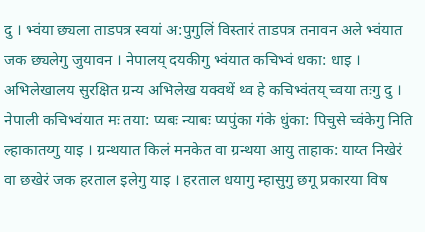दु । भ्वंया छ्यला ताडपत्र स्वयां अ:पुगुलिं विस्तारं ताडपत्र तनावन अले भ्वंयात जक छ्यलेगु जुयावन । नेपालय् दयकीगु भ्वंयात कचिभ्वं धका: धाइ । अभिलेखालय सुरक्षित ग्रन्य अभिलेख यक्वथें थ्व हे कचिभ्वंतय् च्वया तःगु दु । नेपाली कचिभ्वंयात मः तया: प्यबः न्याबः प्यपुंका गंके धुंका: पिचुसे च्वंकेगु निति ल्हाकातय्गु याइ । ग्रन्थयात किलं मनकेत वा ग्रन्थया आयु ताहाक: याय्त निखेरं वा छखेरं जक हरताल इलेगु याइ । हरताल धयागु म्हासुगु छगू प्रकारया विष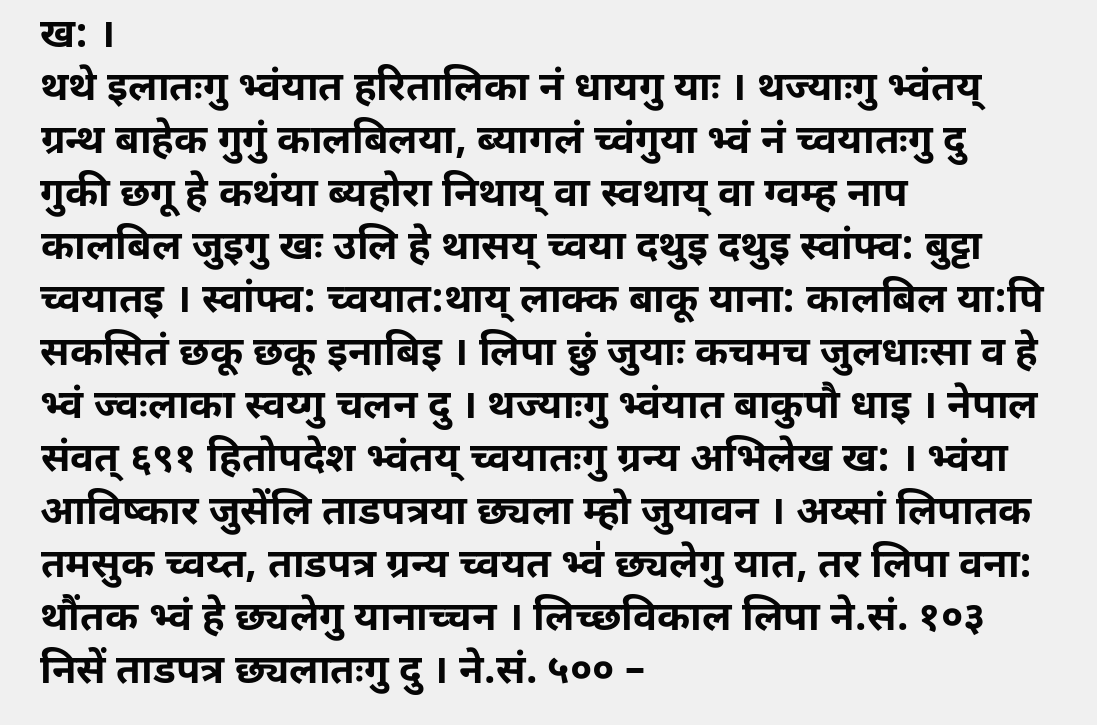ख: ।
थथे इलातःगु भ्वंयात हरितालिका नं धायगु याः । थज्याःगु भ्वंतय् ग्रन्थ बाहेक गुगुं कालबिलया, ब्यागलं च्वंगुया भ्वं नं च्वयातःगु दु गुकी छगू हे कथंया ब्यहोरा निथाय् वा स्वथाय् वा ग्वम्ह नाप कालबिल जुइगु खः उलि हे थासय् च्वया दथुइ दथुइ स्वांफ्व: बुट्टा च्वयातइ । स्वांफ्व: च्वयात:थाय् लाक्क बाकू याना: कालबिल या:पि सकसितं छकू छकू इनाबिइ । लिपा छुं जुयाः कचमच जुलधाःसा व हे भ्वं ज्वःलाका स्वय्गु चलन दु । थज्याःगु भ्वंयात बाकुपौ धाइ । नेपाल संवत् ६९१ हितोपदेश भ्वंतय् च्वयातःगु ग्रन्य अभिलेख ख: । भ्वंया आविष्कार जुसेंलि ताडपत्रया छ्यला म्हो जुयावन । अय्सां लिपातक तमसुक च्वय्त, ताडपत्र ग्रन्य च्वयत भ्व॑ छ्यलेगु यात, तर लिपा वना: थौंतक भ्वं हे छ्यलेगु यानाच्चन । लिच्छविकाल लिपा ने.सं. १०३ निसें ताडपत्र छ्यलातःगु दु । ने.सं. ५०० –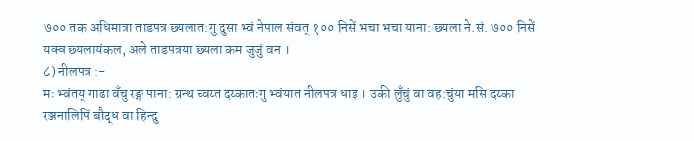७०० तक अधिमात्रा ताडपत्र छ्यलात:गु दुसा भ्वं नेपाल संवत् १०० निसें भचा भचा याना: छ्यला ने.सं. ७०० निसें यक्व छ्यलायंकल, अले ताडपत्रया छ्यला कम जुजुं वन ।
८) नीलपत्र :-
मः भ्वंतय् गाढा वँचु रङ्ग पाना: ग्रन्थ च्वय्त दय्कातःगु भ्वंयात नीलपत्र धाइ । उकी लुँचुं वा वह:चुंया मसि दय्का रञ्जनालिपिं बौद्ध वा हिन्दु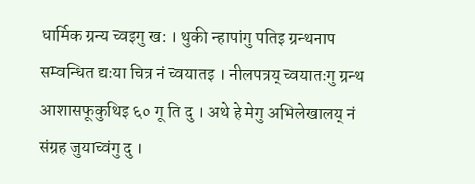धार्मिक ग्रन्य च्वइगु ख: । थुकी न्हापांगु पतिइ ग्रन्थनाप सम्वन्धित द्यःया चित्र नं च्वयातइ । नीलपत्रय् च्वयातःगु ग्रन्थ आशासफूकुथिइ ६० गू ति दु । अथे हे मेगु अभिलेखालय् नं संग्रह जुयाच्वंगु दु ।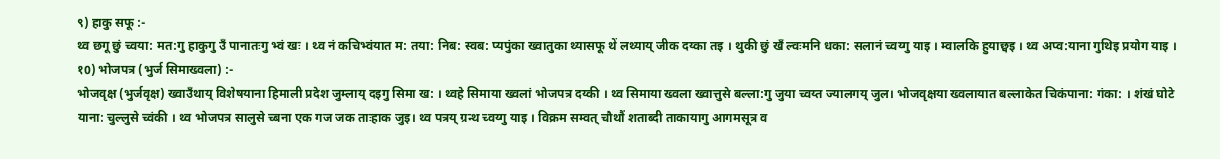९) हाकु सफू :-
थ्व छगू छुं च्वया: मत:गु हाकुगु उँ पानातःगु भ्वं खः । थ्व नं कचिभ्वंयात म: तया: निब: स्वब: प्यपुंका ख्वातुका थ्यासफू थें लथ्याय् जीक दय्का तइ । थुकी छुं खँ ल्वःमनि धका: सलानं च्वय्गु याइ । म्वालकि हुयाछ्वइ । थ्व अप्व:याना गुथिइ प्रयोग याइ ।
१0) भोजपत्र (भुर्ज सिमाख्वला) :-
भोजवृक्ष (भुर्जवृक्ष) ख्वाउँथाय् विशेषयाना हिमाली प्रदेश जुम्लाय् दइगु सिमा ख: । थ्वहे सिमाया ख्वलां भोजपत्र दय्की । थ्व सिमाया ख्वला ख्वात्तुसे बल्ला:गु जुया च्वय्त ज्यालगय् जुल। भोजवृक्षया ख्वलायात बल्लाकेत चिकंपाना: गंका: । शंखं घोटे याना: चुल्लुसे च्वंकी । थ्व भोजपत्र सालुसे च्बना एक गज जक ताःहाक जुइ। थ्व पत्रय् ग्रन्थ च्वय्गु याइ । विक्रम सम्वत् चौथौं शताब्दी ताकायागु आगमसूत्र व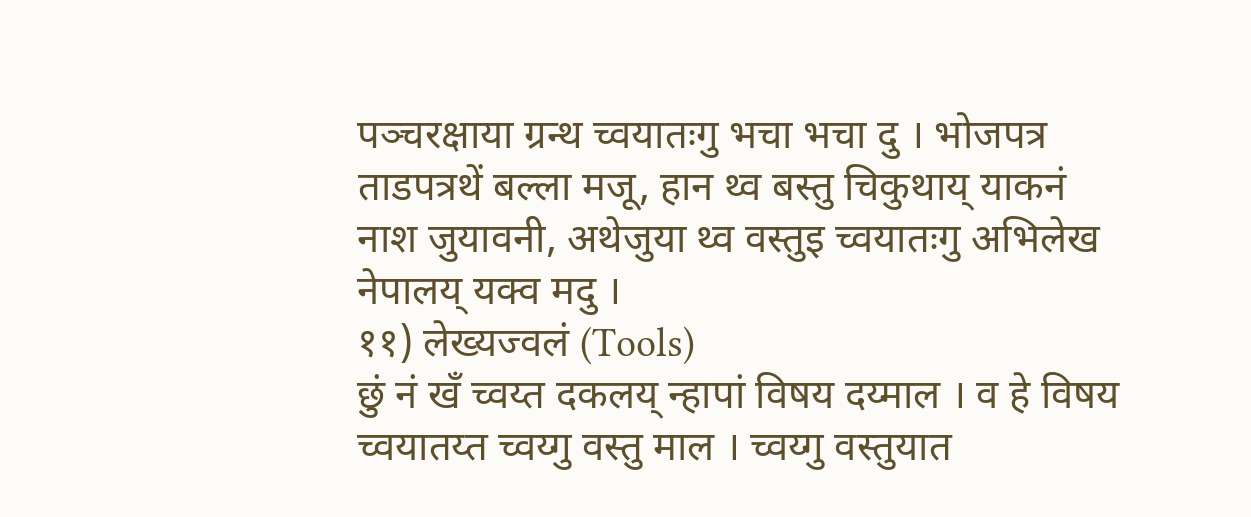पञ्चरक्षाया ग्रन्थ च्वयातःगु भचा भचा दु । भोजपत्र ताडपत्रथें बल्ला मजू, हान थ्व बस्तु चिकुथाय् याकनं नाश जुयावनी, अथेजुया थ्व वस्तुइ च्वयातःगु अभिलेख नेपालय् यक्व मदु ।
११) लेख्यज्वलं (Tools)
छुं नं खँ च्वय्त दकलय् न्हापां विषय दय्माल । व हे विषय च्वयातय्त च्वय्गु वस्तु माल । च्वय्गु वस्तुयात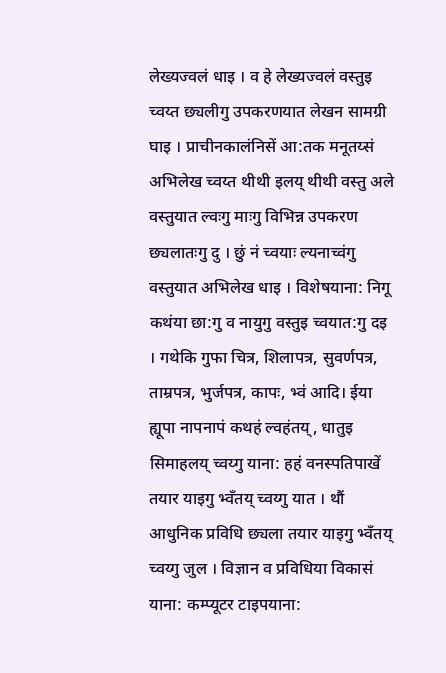लेख्यज्वलं धाइ । व हे लेख्यज्वलं वस्तुइ च्वय्त छ्यलीगु उपकरणयात लेखन सामग्री घाइ । प्राचीनकालंनिसें आ:तक मनूतय्सं अभिलेख च्वय्त थीथी इलय् थीथी वस्तु अले वस्तुयात ल्वःगु माःगु विभिन्न उपकरण छ्यलातःगु दु । छुं नं च्वयाः ल्यनाच्वंगु वस्तुयात अभिलेख धाइ । विशेषयाना: निगू कथंया छा:गु व नायुगु वस्तुइ च्वयात:गु दइ । गथेकि गुफा चित्र, शिलापत्र, सुवर्णपत्र, ताम्रपत्र, भुर्जपत्र, कापः, भ्व॑ आदि। ईया ह्यूपा नापनापं कथहं ल्वहंतय्, धातुइ सिमाहलय् च्वय्गु याना: हहं वनस्पतिपाखें तयार याइगु भ्वँतय् च्वय्गु यात । थौं आधुनिक प्रविधि छ्यला तयार याइगु भ्वँतय् च्वय्गु जुल । विज्ञान व प्रविधिया विकासं याना: कम्प्यूटर टाइपयाना: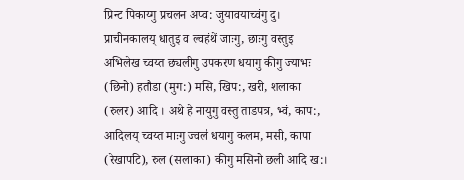प्रिन्ट पिकाय्गु प्रचलन अप्व: जुयावयाच्वंगु दु।
प्राचीनकालय् धातुइ व ल्वहंथें जाःगु, छाःगु वस्तुइ अभिलेख च्वय्त छ्यलीगु उपकरण धयागु कीगु ज्याभः (छिनो) हतौडा (मुग:) मसि, खिप:, खरी, शलाका (रुलर) आदि । अथे हे नायुगु वस्तु ताडपत्र, भ्वं, काप:, आदिलय् च्वय्त माःगु ज्वल॑ धयागु कलम, मसी, कापा (रेखापटि), रुल (सलाका) कीगु मसिनो छली आदि ख:।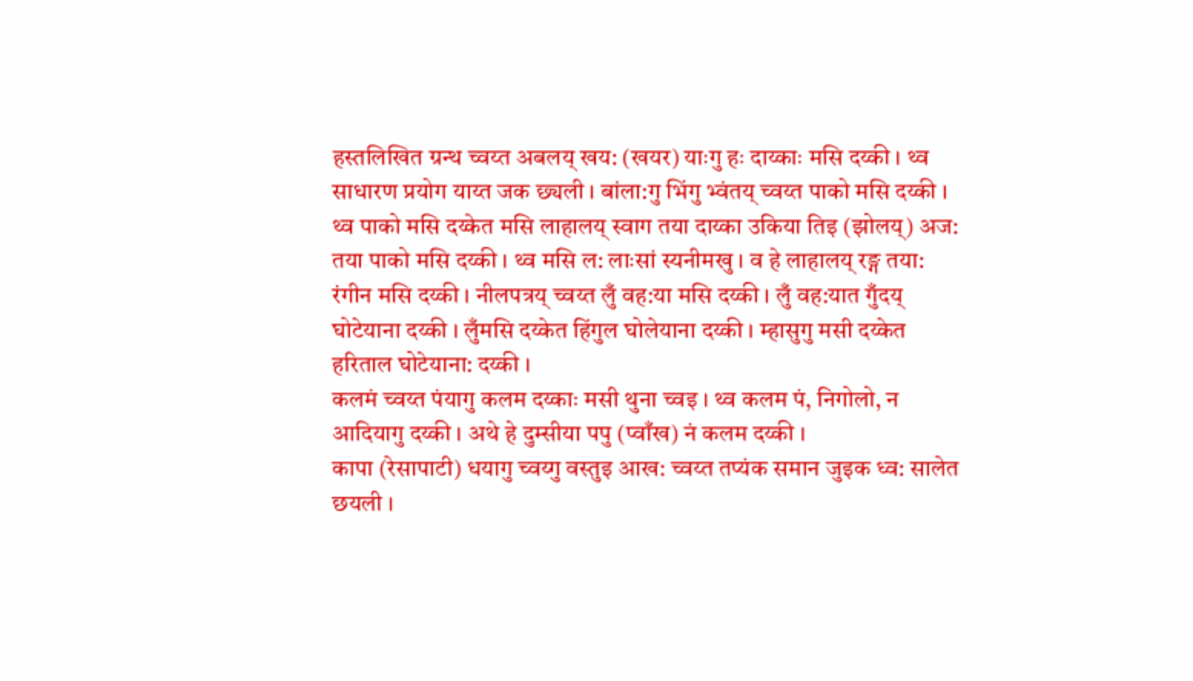हस्तलिखित ग्रन्थ च्वय्त अबलय् खय: (खयर) याःगु हः दाय्काः मसि दय्की । थ्व साधारण प्रयोग याय्त जक छ्यली । बांला:गु भिंगु भ्वंतय् च्वय्त पाको मसि दय्की । थ्व पाको मसि दय्केत मसि लाहालय् स्वाग तया दाय्का उकिया तिइ (झोलय्) अज: तया पाको मसि दय्की । थ्व मसि ल: लाःसां स्यनीमखु । व हे लाहालय् रङ्ग तया: रंगीन मसि दय्की । नीलपत्रय् च्वय्त लुँ वह:या मसि दय्की । लुँ वह:यात गुँदय् घोटेयाना दय्की । लुँमसि दय्केत हिंगुल घोलेयाना दय्की । म्हासुगु मसी दय्केत हरिताल घोटेयाना: दय्की ।
कलमं च्वय्त पंयागु कलम दय्काः मसी थुना च्वइ । थ्व कलम पं, निगोलो, न आदियागु दय्की । अथे हे दुम्सीया पपु (प्वाँख) नं कलम दय्की ।
कापा (रेसापाटी) धयागु च्वय्गु वस्तुइ आख: च्वय्त तप्यंक समान जुइक ध्व: सालेत छयली ।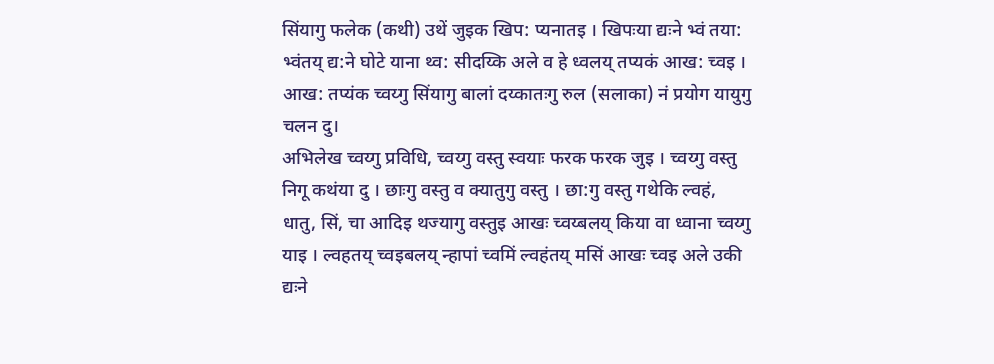सिंयागु फलेक (कथी) उथें जुइक खिप: प्यनातइ । खिपःया द्यःने भ्वं तया: भ्वंतय् द्य:ने घोटे याना थ्व: सीदय्कि अले व हे ध्वलय् तप्यकं आख: च्वइ । आख: तप्यंक च्वय्गु सिंयागु बालां दय्कातःगु रुल (सलाका) नं प्रयोग यायुगु चलन दु।
अभिलेख च्वय्गु प्रविधि, च्वय्गु वस्तु स्वयाः फरक फरक जुइ । च्वय्गु वस्तु निगू कथंया दु । छाःगु वस्तु व क्यातुगु वस्तु । छा:गु वस्तु गथेकि ल्वहं, धातु, सिं, चा आदिइ थज्यागु वस्तुइ आखः च्वय्बलय् किया वा ध्वाना च्वय्गु याइ । ल्वहतय् च्वइबलय् न्हापां च्वमिं ल्वहंतय् मसिं आखः च्वइ अले उकी द्यःने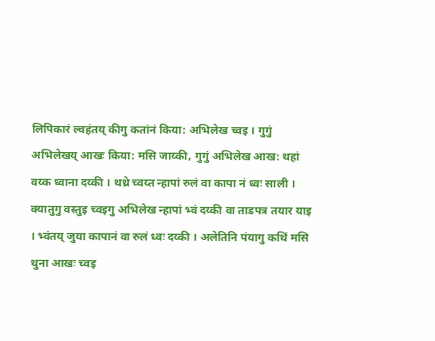लिपिकारं ल्वहंतय् कीगु कतांनं किया: अभिलेख च्वइ । गुगुं अभिलेखय् आखः किया: मसि जाय्की, गुगुं अभिलेख आख: थहां वय्क ध्वाना दय्की । थथ्रे च्वय्त न्हापां रुलं वा कापा नं ध्वः साली ।
क्यातुगु वस्तुइ च्वइगु अभिलेख न्हापां भ्वं दय्की वा ताडपत्र तयार याइ । भ्वंतय् जुया कापानं वा रुलं ध्वः दय्की । अलेतिनि पंयागु कथिं मसि थुना आखः च्वइ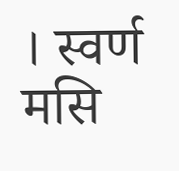। स्वर्ण मसि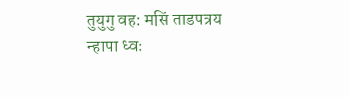तुयुगु वह: मसिं ताडपत्रय न्हापा ध्वः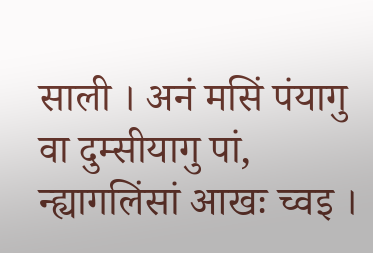साली । अनं मसिं पंयागु वा दुम्सीयागु पां, न्ह्यागलिंसां आखः च्वइ ।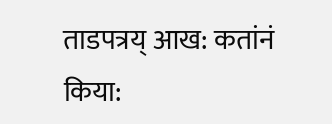ताडपत्रय् आख: कतांनं किया: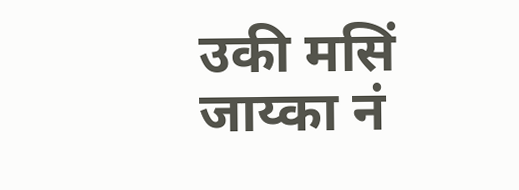उकी मसिं जाय्का नं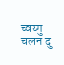च्वय्गु चलन दु